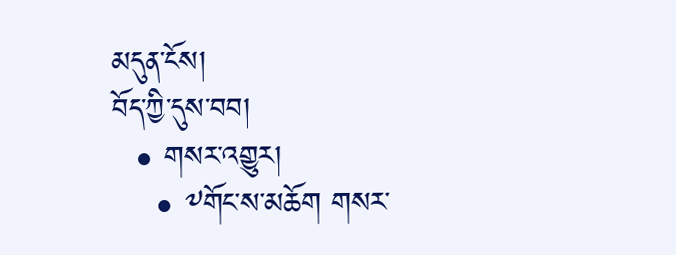མདུན་ངོས།
བོད་ཀྱི་དུས་བབ།
  • གསར་འགྱུར།
    • ༸གོང་ས་མཆོག གསར་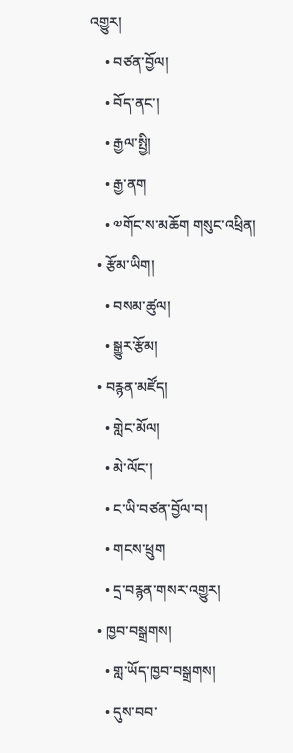འགྱུར།
    • བཙན་བྱོལ།
    • བོད་ནང་།
    • རྒྱལ་སྤྱི།
    • རྒྱ་ནག
    • ༧གོང་ས་མཆོག གསུང་འཕྲིན།
  • རྩོམ་ཡིག།
    • བསམ་ཚུལ།
    • སྒྱུར་རྩོམ།
  • བརྙན་མཛོད།
    • གླེང་མོལ།
    • མེ་ལོང་།
    • ང་ཡི་བཙན་བྱོལ་བ།
    • གངས་ཕྲུག
    • དྲ་བརྙན་གསར་འགྱུར།
  • ཁྱབ་བསྒྲགས།
    • གླ་ཡོད་ཁྱབ་བསྒྲགས།
    • དུས་བབ་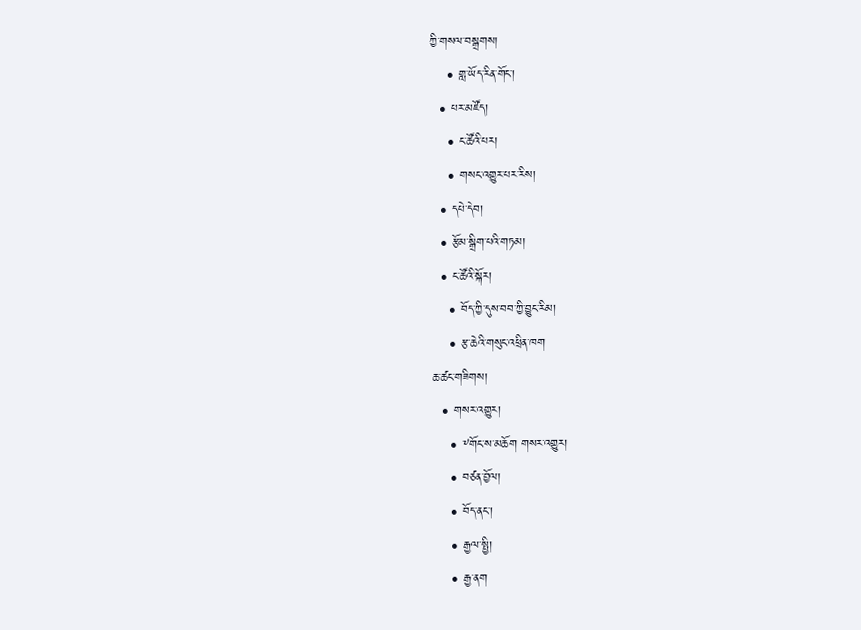ཀྱི་གསལ་བསྒྲགས།
    • གླ་ཡོད་རིན་གོང་།
  • པར་མཛོད།
    • ང་ཚོའི་པར།
    • གསང་འགྱུར་པར་རིས།
  • དཔེ་དེབ།
  • རྩོམ་སྒྲིག་པའི་གཏམ།
  • ང་ཚོའི་སྐོར།
    • བོད་ཀྱི་དུས་བབ་ཀྱི་བྱུང་རིམ།
    • རྩ་ཆེའི་གསུང་འཕྲིན་ཁག
ཆ་ཚང་གཟིགས།
  • གསར་འགྱུར།
    • ༸གོང་ས་མཆོག གསར་འགྱུར།
    • བཙན་བྱོལ།
    • བོད་ནང་།
    • རྒྱལ་སྤྱི།
    • རྒྱ་ནག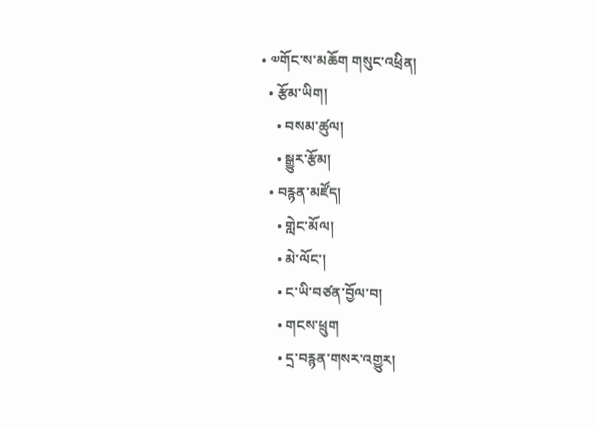• ༧གོང་ས་མཆོག གསུང་འཕྲིན།
  • རྩོམ་ཡིག།
    • བསམ་ཚུལ།
    • སྒྱུར་རྩོམ།
  • བརྙན་མཛོད།
    • གླེང་མོལ།
    • མེ་ལོང་།
    • ང་ཡི་བཙན་བྱོལ་བ།
    • གངས་ཕྲུག
    • དྲ་བརྙན་གསར་འགྱུར།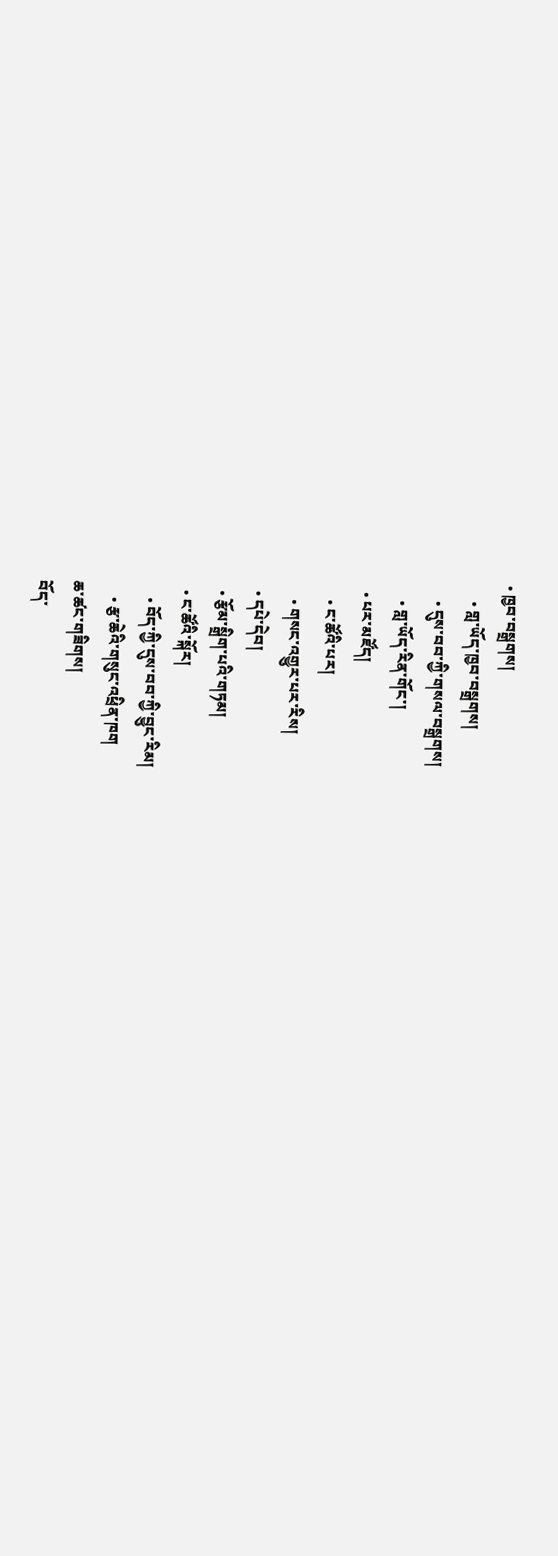• ཁྱབ་བསྒྲགས།
    • གླ་ཡོད་ཁྱབ་བསྒྲགས།
    • དུས་བབ་ཀྱི་གསལ་བསྒྲགས།
    • གླ་ཡོད་རིན་གོང་།
  • པར་མཛོད།
    • ང་ཚོའི་པར།
    • གསང་འགྱུར་པར་རིས།
  • དཔེ་དེབ།
  • རྩོམ་སྒྲིག་པའི་གཏམ།
  • ང་ཚོའི་སྐོར།
    • བོད་ཀྱི་དུས་བབ་ཀྱི་བྱུང་རིམ།
    • རྩ་ཆེའི་གསུང་འཕྲིན་ཁག
ཆ་ཚང་གཟིགས།
བོད་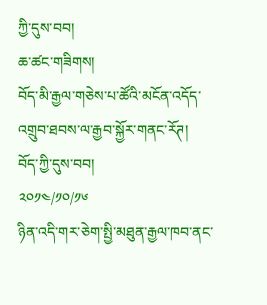ཀྱི་དུས་བབ།
ཆ་ཚང་གཟིགས།
བོད་མི་རྒྱལ་གཅེས་པ་ཚོའི་མངོན་འདོད་འགྲུབ་ཐབས་ལ་རྒྱབ་སྐྱོར་གནང་རོཊ།
བོད་ཀྱི་དུས་བབ།
༢༠༡༤/༡༠/༡༦
ཉིན་འདི་གར་ཅེག་སྤྱི་མཐུན་རྒྱལ་ཁབ་ནང་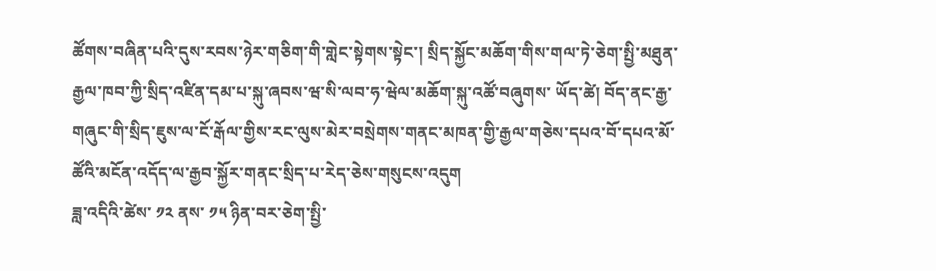ཚོགས་བཞིན་པའི་དུས་རབས་ཉེར་གཅིག་གི་གླེང་སྟེགས་སྟེང་། སྲིད་སྐྱོང་མཆོག་གིས་གལ་ཏེ་ཅེག་སྤྱི་མཐུན་རྒྱལ་ཁབ་ཀྱི་སྲིད་འཛིན་དམ་པ་སྐུ་ཞབས་ཝ་སི་ལབ་ཧ་ཝེལ་མཆོག་སྐུ་འཚོ་བཞུགས་ ཡོད་ཚེ། བོད་ནང་རྒྱ་གཞུང་གི་སྲིད་ཇུས་ལ་ངོ་རྒོལ་གྱིས་རང་ལུས་མེར་བསྲེགས་གནང་མཁན་གྱི་རྒྱལ་གཅེས་དཔའ་བོ་དཔའ་མོ་ཚོའི་མངོན་འདོད་ལ་རྒྱབ་སྐྱོར་གནང་སྲིད་པ་རེད་ཅེས་གསུངས་འདུག
ཟླ་འདིའི་ཚེས་ ༡༢ ནས་ ༡༥ ཉིན་བར་ཅེག་སྤྱི་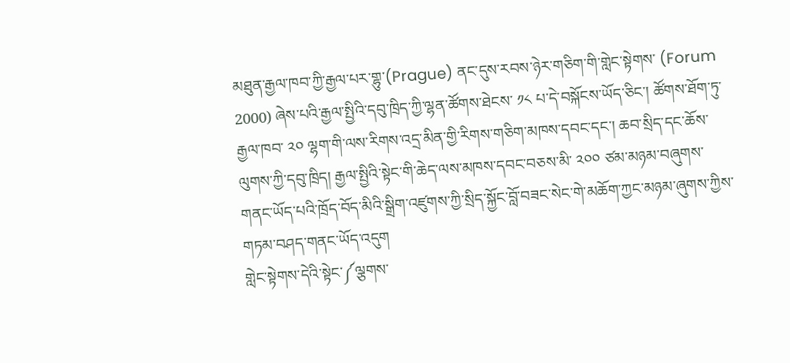མཐུན་རྒྱལ་ཁབ་ཀྱི་རྒྱལ་པར་གྷུ་(Prague) ནང་དུས་རབས་ཉེར་གཅིག་གི་གླེང་སྟེགས་ (Forum 2000) ཞེས་པའི་རྒྱལ་སྤྱིའི་དབུ་ཁྲིད་ཀྱི་ལྷན་ཚོགས་ཐེངས་ ༡༨ པ་དེ་བསྐོངས་ཡོད་ཅིང་། ཚོགས་ཐོག་ཏུ་རྒྱལ་ཁབ་ ༢༠ ལྷག་གི་ལས་རིགས་འདྲ་མིན་གྱི་རིགས་གཅིག་མཁས་དབང་དང་། ཆབ་སྲིད་དང་ཆོས་ལུགས་ཀྱི་དབུ་ཁྲིད། རྒྱལ་སྤྱིའི་སྟེང་གི་ཆེད་ལས་མཁས་དབང་བཅས་མི་ ༢༠༠ ཙམ་མཉམ་བཞུགས་གནང་ཡོད་པའི་ཁྲོད་བོད་མིའི་སྒྲིག་འཛུགས་ཀྱི་སྲིད་སྐྱོང་བློ་བཟང་སེང་གེ་མཆོག་ཀྱང་མཉམ་ཞུགས་ཀྱིས་གཏམ་བཤད་གནང་ཡོད་འདུག
གླེང་སྟེགས་དེའི་སྟེང་༼ལྕགས་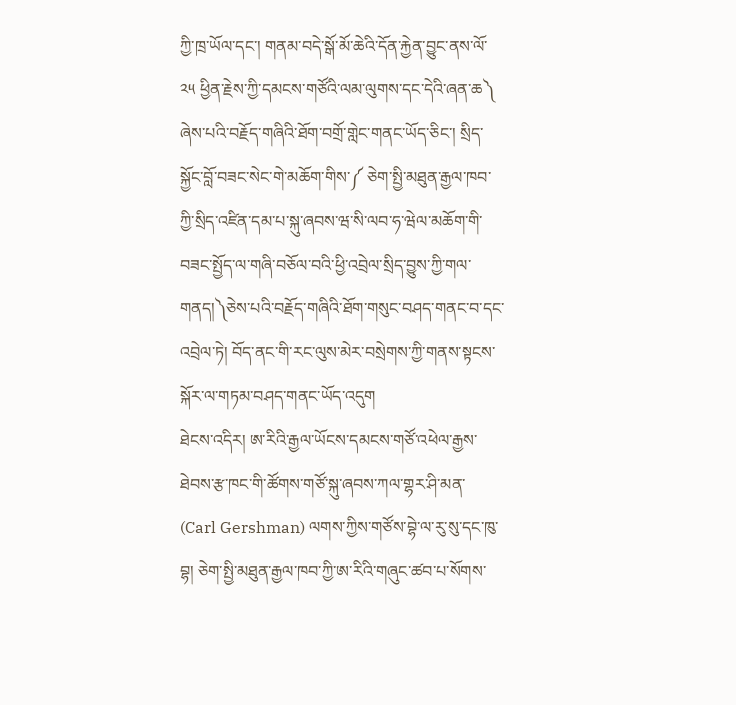ཀྱི་ཁྲ་ཡོལ་དང་། གནམ་བདེ་སྒོ་མོ་ཆེའི་དོན་རྐྱེན་བྱུང་ནས་ལོ་ ༢༥ ཕྱིན་རྗེས་ཀྱི་དམངས་གཙོའི་ལམ་ལུགས་དང་དེའི་ཞན་ཆ༽ ཞེས་པའི་བརྗོད་གཞིའི་ཐོག་བགྲོ་གླེང་གནང་ཡོད་ཅིང་། སྲིད་སྐྱོང་བློ་བཟང་སེང་གེ་མཆོག་གིས་༼ ཅེག་སྤྱི་མཐུན་རྒྱལ་ཁབ་ཀྱི་སྲིད་འཛིན་དམ་པ་སྐུ་ཞབས་ཝ་སི་ལབ་ཧ་ཝེལ་མཆོག་གི་བཟང་སྤྱོད་ལ་གཞི་བཅོལ་བའི་ཕྱི་འབྲེལ་སྲིད་བྱུས་ཀྱི་གལ་གནད།༽ཅེས་པའི་བརྗོད་གཞིའི་ཐོག་གསུང་བཤད་གནང་བ་དང་འབྲེལ་ཏེ། བོད་ནང་གི་རང་ལུས་མེར་བསྲེགས་ཀྱི་གནས་སྟངས་སྐོར་ལ་གཏམ་བཤད་གནང་ཡོད་འདུག
ཐེངས་འདིར། ཨ་རིའི་རྒྱལ་ཡོངས་དམངས་གཙོ་འཕེལ་རྒྱས་ཐེབས་རྩ་ཁང་གི་ཚོགས་གཙོ་སྐུ་ཞབས་ཀལ་གྷར་ཤི་མན་ (Carl Gershman) ལགས་ཀྱིས་གཙོས་བྷེ་ལ་རུ་སུ་དང་ཁུ་བྷ། ཅེག་སྤྱི་མཐུན་རྒྱལ་ཁབ་ཀྱི་ཨ་རིའི་གཞུང་ཚབ་པ་སོགས་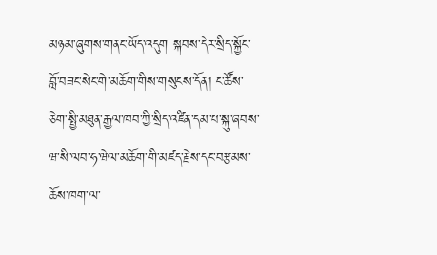མཉམ་ཞུགས་གནང་ཡོད་འདུག སྐབས་དེར་སྲིད་སྐྱོང་བློ་བཟང་སེང་གེ་མཆོག་གིས་གསུངས་དོན། ང་ཚོས་ཅེག་སྤྱི་མཐུན་རྒྱལ་ཁབ་ཀྱི་སྲིད་འཛིན་དམ་པ་སྐུ་ཞབས་ཝ་སི་ལབ་ཧ་ཝེལ་མཆོག་གི་མཛད་རྗེས་དང་བརྩམས་ཆོས་ཁག་ལ་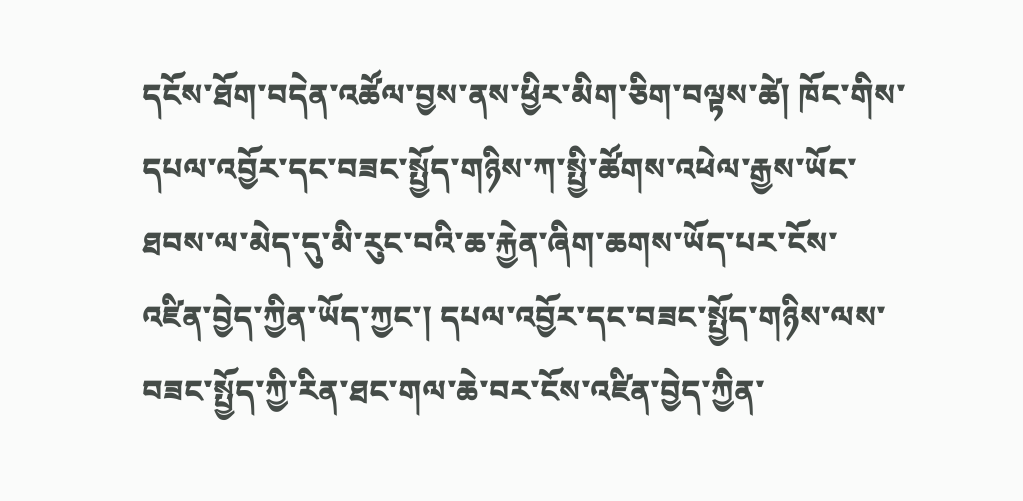དངོས་ཐོག་བདེན་འཚོལ་བྱས་ནས་ཕྱིར་མིག་ཅིག་བལྟས་ཚེ། ཁོང་གིས་དཔལ་འབྱོར་དང་བཟང་སྤྱོད་གཉིས་ཀ་སྤྱི་ཚོགས་འཕེལ་རྒྱས་ཡོང་ཐབས་ལ་མེད་དུ་མི་རུང་བའི་ཆ་རྐྱེན་ཞིག་ཆགས་ཡོད་པར་ངོས་འཛིན་བྱེད་ཀྱིན་ཡོད་ཀྱང་། དཔལ་འབྱོར་དང་བཟང་སྤྱོད་གཉིས་ལས་བཟང་སྤྱོད་ཀྱི་རིན་ཐང་གལ་ཆེ་བར་ངོས་འཛིན་བྱེད་ཀྱིན་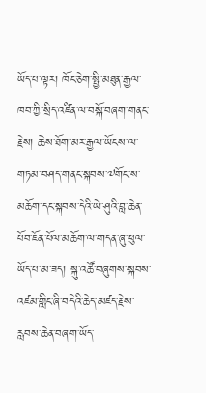ཡོད་པ་ལྟར། ཁོང་ཅེག་སྤྱི་མཐུན་རྒྱལ་ཁབ་ཀྱི་སྲིད་འཛིན་ལ་བསྐོ་བཞག་གནང་རྗེས། ཆེས་ཐོག་མར་རྒྱལ་ཡོངས་ལ་གཏམ་བཤད་གནང་སྐབས་༧གོང་ས་མཆོག་དང་སྐབས་དེའི་ཡེ་ཤུའི་བླ་ཆེན་པོབ་ཇོན་པོལ་མཆོག་ལ་གདན་ཞུ་ཕུལ་ཡོད་པ་མ་ཟད། སྐུ་འཚོ་བཞུགས་སྐབས་འཛམ་གླིང་ཞི་བདེའི་ཆེད་མཛད་རྗེས་རླབས་ཆེན་བཞག་ཡོད་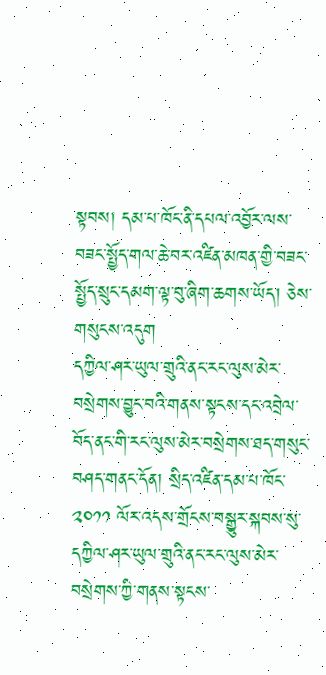སྟབས། དམ་པ་ཁོང་ནི་དཔལ་འབྱོར་ལས་བཟང་སྤྱོད་གལ་ཆེ་བར་འཛིན་མཁན་གྱི་བཟང་སྤྱོད་སྲུང་དམག་ལྟ་བུ་ཞིག་ཆགས་ཡོད། ཅེས་གསུངས་འདུག
དཀྱིལ་ཤར་ཡུལ་གྲུའི་ནང་རང་ལུས་མེར་བསྲེགས་བྱུང་བའི་གནས་སྟངས་དང་འབྲེལ་བོད་ནང་གི་རང་ལུས་མེར་བསྲེགས་ཐད་གསུང་བཤད་གནང་དོན། སྲིད་འཛིན་དམ་པ་ཁོང་ ༢༠༡༡ ལོར་འདས་གྲོངས་བསྒྱུར་སྐབས་སུ་དཀྱིལ་ཤར་ཡུལ་གྲུའི་ནང་རང་ལུས་མེར་བསྲེགས་ཀྱི་གནས་སྟངས་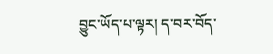བྱུང་ཡོད་པ་ལྟར། ད་བར་བོད་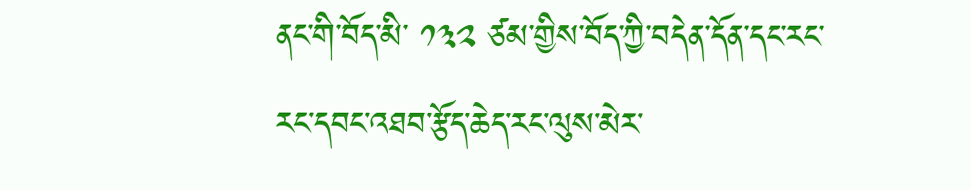ནང་གི་བོད་མི་ ༡༣༢ ཙམ་གྱིས་བོད་ཀྱི་བདེན་དོན་དང་རང་རང་དབང་འཐབ་རྩོད་ཆེད་རང་ལུས་མེར་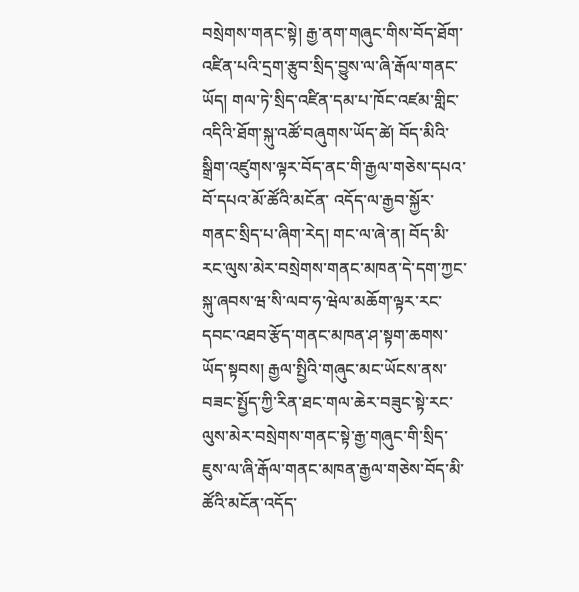བསྲེགས་གནང་སྟེ། རྒྱ་ནག་གཞུང་གིས་བོད་ཐོག་འཛིན་པའི་དྲག་རྩུབ་སྲིད་བྱུས་ལ་ཞི་རྒོལ་གནང་ཡོད། གལ་ཏེ་སྲིད་འཛིན་དམ་པ་ཁོང་འཛམ་གླིང་འདིའི་ཐོག་སྐུ་འཚོ་བཞུགས་ཡོད་ཚེ། བོད་མིའི་སྒྲིག་འཛུགས་ལྟར་བོད་ནང་གི་རྒྱལ་གཅེས་དཔའ་བོ་དཔའ་མོ་ཚོའི་མངོན་ འདོད་ལ་རྒྱབ་སྐྱོར་གནང་སྲིད་པ་ཞིག་རེད། གང་ལ་ཞེ་ན། བོད་མི་རང་ལུས་མེར་བསྲེགས་གནང་མཁན་དེ་དག་ཀྱང་སྐུ་ཞབས་ཝ་སི་ལབ་ཧ་ཝེལ་མཆོག་ལྟར་རང་དབང་འཐབ་རྩོད་གནང་མཁན་ཤ་སྟག་ཆགས་ཡོད་སྟབས། རྒྱལ་སྤྱིའི་གཞུང་མང་ཡོངས་ནས་བཟང་སྤྱོད་ཀྱི་རིན་ཐང་གལ་ཆེར་བཟུང་སྟེ་རང་ལུས་མེར་བསྲེགས་གནང་སྟེ་རྒྱ་གཞུང་གི་སྲིད་ཇུས་ལ་ཞི་རྒོལ་གནང་མཁན་རྒྱལ་གཅེས་བོད་མི་ཚོའི་མངོན་འདོད་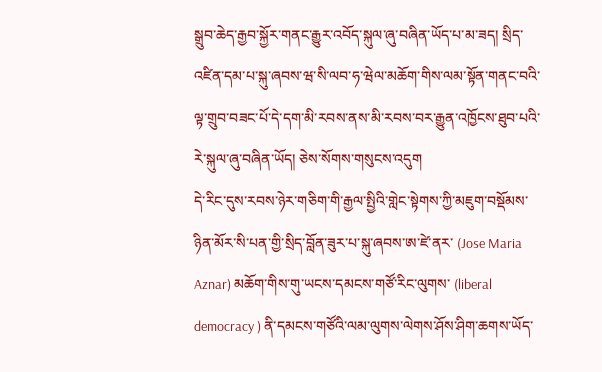སྒྲུབ་ཆེད་རྒྱབ་སྐྱོར་གནང་རྒྱུར་འབོད་སྐུལ་ཞུ་བཞིན་ཡོད་པ་མ་ཟད། སྲིད་འཛིན་དམ་པ་སྐུ་ཞབས་ཝ་སི་ལབ་ཧ་ཝེལ་མཆོག་གིས་ལམ་སྟོན་གནང་བའི་ལྟ་གྲུབ་བཟང་པོ་དེ་དག་མི་རབས་ནས་མི་རབས་བར་རྒྱུན་འཁྱོངས་ཐུབ་པའི་རེ་སྐུལ་ཞུ་བཞིན་ཡོད། ཅེས་སོགས་གསུངས་འདུག
དེ་རིང་དུས་རབས་ཉེར་གཅིག་གི་རྒྱལ་སྤྱིའི་གླེང་སྟེགས་ཀྱི་མཇུག་བསྡོམས་ཉིན་མོར་སི་པན་གྱི་སྲིད་བློན་ཟུར་པ་སྐུ་ཞབས་ཨ་ཛེ་ནར་ (Jose Maria Aznar) མཆོག་གིས་གུ་ཡངས་དམངས་གཙོ་རིང་ལུགས་ (liberal democracy ) ནི་དམངས་གཙོའི་ལམ་ལུགས་ལེགས་ཤོས་ཤིག་ཆགས་ཡོད་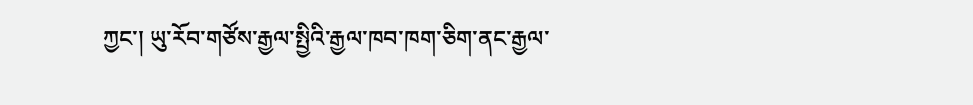ཀྱང་། ཡུ་རོབ་གཙོས་རྒྱལ་སྤྱིའི་རྒྱལ་ཁབ་ཁག་ཅིག་ནང་རྒྱལ་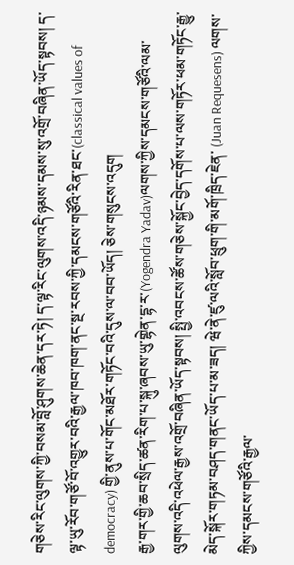གཅེས་རིང་ལུགས་ཀྱི་བསམ་བློ་ཤུགས་ཆེན་དར་ཏེ། ད་ལྟ་རིང་ལུགས་འདི་ཉམས་དམས་སུ་འགྲོ་བཞིན་ཡོད་སྟབས། ད་ལྟ་ཡུ་རོབ་གཙོ་བོ་འགྱུར་བའི་རྒྱལ་ཁབ་ཁག་ནང་སྔ་རབས་ཀྱི་དམངས་གཙོའི་རིན་ཐང་(classical values of democracy) གྱི་ནུས་པ་གོང་མཐོར་གཏོང་བའི་དུས་ལ་བབ་ཡོད། ཅེས་གསུངས་འདུག
རྒྱ་གར་གྱི་ཆབ་སྲིད་ཚན་རིག་པ་སྐུ་ཞབས་ཡུ་གྷེན་དྷ་ར་(Yogendra Yadav)ལགས་ཀྱིས་དམངས་གཙོའི་ལམ་ལུགས་འདི་འཕེལ་རྒྱས་འགྲོ་བཞིན་ཡོད་སྟབས། སྤྱི་འབངས་ཚོས་གཅེས་སྐྱོང་བྱེད་དགོས་པ་ལས་གཏོར་ཕམ་གཏོང་རྒྱུ་མེད་སྐོར་གཏམ་བཤད་གནང་ཡོད་པ་མ་ཟད། ཝེ་ནེ་ཛུ་ལའི་སློབ་ཕྲུག་གི་མགོ་ཁྲིད་ཇེན་ (Juan Requesens) ལགས་ཀྱིས་དམངས་གཙོའི་རྒྱལ་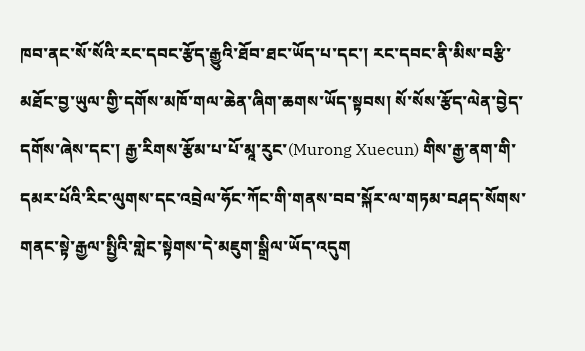ཁབ་ནང་སོ་སོའི་རང་དབང་རྩོད་རྒྱུའི་ཐོབ་ཐང་ཡོད་པ་དང་། རང་དབང་ནི་མིས་བརྩི་མཐོང་བྱ་ཡུལ་གྱི་དགོས་མཁོ་གལ་ཆེན་ཞིག་ཆགས་ཡོད་སྟབས། སོ་སོས་རྩོད་ལེན་བྱེད་དགོས་ཞེས་དང་། རྒྱ་རིགས་རྩོམ་པ་པོ་མཱ་རུང་(Murong Xuecun) གིས་རྒྱ་ནག་གི་དམར་པོའི་རིང་ལུགས་དང་འབྲེལ་ཧོང་ཀོང་གི་གནས་བབ་སྐོར་ལ་གཏམ་བཤད་སོགས་གནང་སྟེ་རྒྱལ་སྤྱིའི་གླེང་སྟེགས་དེ་མཇུག་སྒྲིལ་ཡོད་འདུག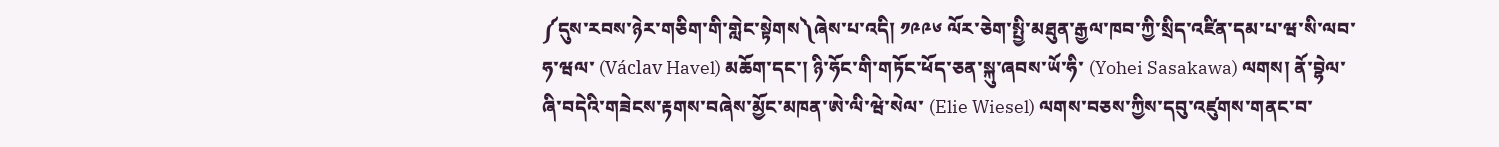༼དུས་རབས་ཉེར་གཅིག་གི་གླེང་སྟེགས༽ཞེས་པ་འདི། ༡༩༩༦ ལོར་ཅེག་སྤྱི་མཐུན་རྒྱལ་ཁབ་ཀྱི་སྲིད་འཛིན་དམ་པ་ཝ་སི་ལབ་ཧ་ཝལ་ (Václav Havel) མཆོག་དང་། ཉི་ཧོང་གི་གཏོང་ཕོད་ཅན་སྐུ་ཞབས་ཡོ་ཧི་ (Yohei Sasakawa) ལགས། ནོ་བྷེལ་ཞི་བདེའི་གཟེངས་རྟགས་བཞེས་མྱོང་མཁན་ཨེ་ལི་ཝེ་སེལ་ (Elie Wiesel) ལགས་བཅས་ཀྱིས་དབུ་འཛུགས་གནང་བ་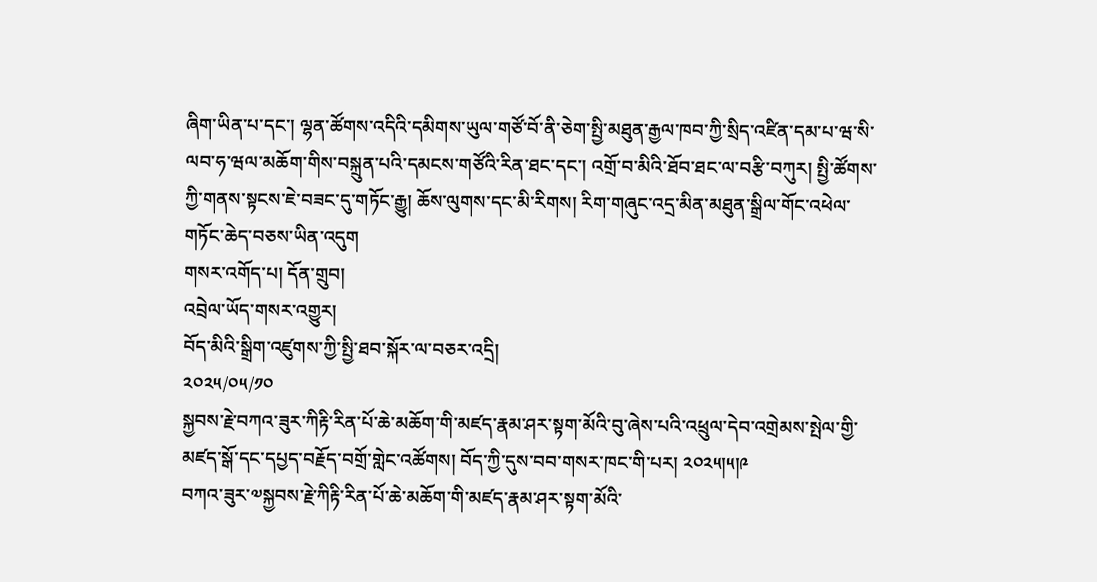ཞིག་ཡིན་པ་དང་། ལྷན་ཚོགས་འདིའི་དམིགས་ཡུལ་གཙོ་བོ་ནི་ཅེག་སྤྱི་མཐུན་རྒྱལ་ཁབ་ཀྱི་སྲིད་འཛིན་དམ་པ་ཝ་སི་ལབ་ཧ་ཝལ་མཆོག་གིས་བསྐྲུན་པའི་དམངས་གཙོའི་རིན་ཐང་དང་། འགྲོ་བ་མིའི་ཐོབ་ཐང་ལ་བརྩི་བཀུར། སྤྱི་ཚོགས་ཀྱི་གནས་སྟངས་ཇེ་བཟང་དུ་གཏོང་རྒྱུ། ཆོས་ལུགས་དང་མི་རིགས། རིག་གཞུང་འདྲ་མིན་མཐུན་སྒྲིལ་གོང་འཕེལ་གཏོང་ཆེད་བཅས་ཡིན་འདུག
གསར་འགོད་པ། དོན་གྲུབ།
འབྲེལ་ཡོད་གསར་འགྱུར།
བོད་མིའི་སྒྲིག་འཛུགས་ཀྱི་སྤྱི་ཐབ་སྐོར་ལ་བཅར་འདྲི།
༢༠༢༥/༠༥/༡༠
སྐྱབས་རྗེ་བཀའ་ཟུར་ཀིརྟི་རིན་པོ་ཆེ་མཆོག་གི་མཛད་རྣམ་ཤར་སྟག་མོའི་བུ་ཞེས་པའི་འཕྲུལ་དེབ་འགྲེམས་སྤེལ་གྱི་མཛད་སྒོ་དང་དཔྱད་བརྗོད་བགྲོ་གླེང་འཚོགས། བོད་ཀྱི་དུས་བབ་གསར་ཁང་གི་པར། ༢༠༢༥།༥།༩
བཀའ་ཟུར་༧སྐྱབས་རྗེ་ཀིརྟི་རིན་པོ་ཆེ་མཆོག་གི་མཛད་རྣམ་ཤར་སྟག་མོའི་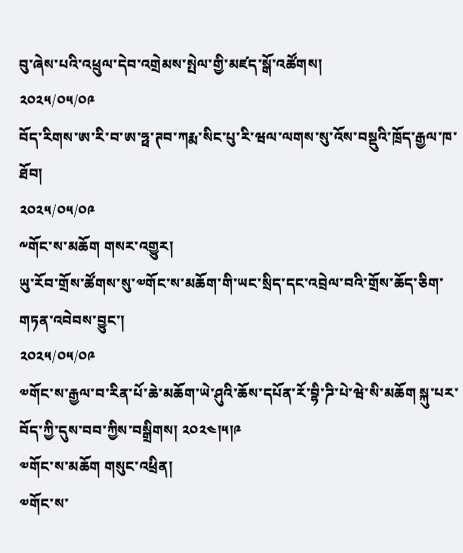བུ་ཞེས་པའི་འཕྲུལ་དེབ་འགྲེམས་སྤེལ་གྱི་མཛད་སྒོ་འཚོགས།
༢༠༢༥/༠༥/༠༩
བོད་རིགས་ཨ་རི་བ་ཨ་ཧྥ་ཊབ་ཀརྨ་སིང་པུ་རི་ཝལ་ལགས་སུ་འོས་བསྡུའི་ཁྲོད་རྒྱལ་ཁ་ཐོབ།
༢༠༢༥/༠༥/༠༩
༸གོང་ས་མཆོག གསར་འགྱུར།
ཡུ་རོབ་གྲོས་ཚོགས་སུ་༧གོང་ས་མཆོག་གི་ཡང་སྲིད་དང་འབྲེལ་བའི་གྲོས་ཆོད་ཅིག་གཏན་འབེབས་བྱུང་།
༢༠༢༥/༠༥/༠༩
༧གོང་ས་རྒྱལ་བ་རིན་པོ་ཆེ་མཆོག་ཡེ་ཤུའི་ཆོས་དཔོན་རོ་བྷི་ཌི་པེ་ཝེ་སི་མཆོག སྐུ་པར་བོད་ཀྱི་དུས་བབ་ཀྱིས་བསྒྲིགས། ༢༠༢༤།༥།༩
༧གོང་ས་མཆོག གསུང་འཕྲིན།
༧གོང་ས་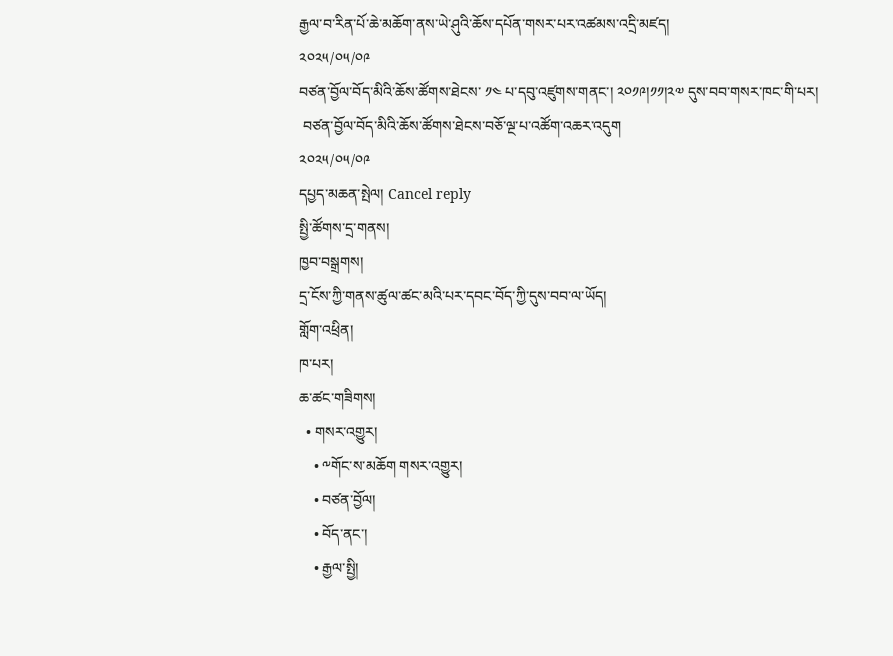རྒྱལ་བ་རིན་པོ་ཆེ་མཆོག་ནས་ཡེ་ཤུའི་ཆོས་དཔོན་གསར་པར་འཚམས་འདྲི་མཛད།
༢༠༢༥/༠༥/༠༩
བཙན་བྱོལ་བོད་མིའི་ཆོས་ཚོགས་ཐེངས་ ༡༤ པ་དབུ་འཛུགས་གནང་། ༢༠༡༩།༡༡།༢༧ དུས་བབ་གསར་ཁང་གི་པར།
 བཙན་བྱོལ་བོད་མིའི་ཆོས་ཚོགས་ཐེངས་བཅོ་ལྔ་པ་འཚོག་འཆར་འདུག
༢༠༢༥/༠༥/༠༩
དཔྱད་མཆན་སྤེལ། Cancel reply
སྤྱི་ཚོགས་དྲ་གནས།
ཁྱབ་བསྒྲགས།
དྲ་ངོས་ཀྱི་གནས་ཚུལ་ཚང་མའི་པར་དབང་བོད་ཀྱི་དུས་བབ་ལ་ཡོད།
གློག་འཕྲིན།
ཁ་པར།
ཆ་ཚང་གཟིགས།
  • གསར་འགྱུར།
    • ༸གོང་ས་མཆོག གསར་འགྱུར།
    • བཙན་བྱོལ།
    • བོད་ནང་།
    • རྒྱལ་སྤྱི།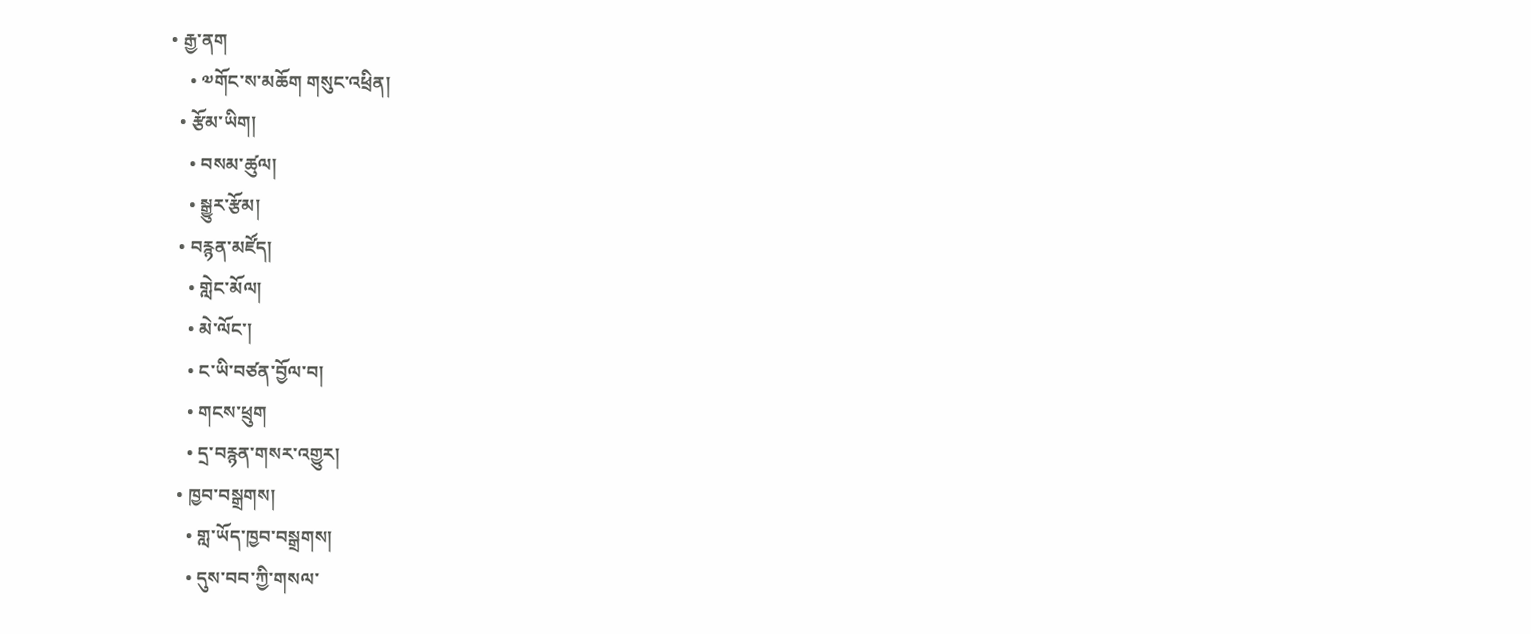• རྒྱ་ནག
    • ༧གོང་ས་མཆོག གསུང་འཕྲིན།
  • རྩོམ་ཡིག།
    • བསམ་ཚུལ།
    • སྒྱུར་རྩོམ།
  • བརྙན་མཛོད།
    • གླེང་མོལ།
    • མེ་ལོང་།
    • ང་ཡི་བཙན་བྱོལ་བ།
    • གངས་ཕྲུག
    • དྲ་བརྙན་གསར་འགྱུར།
  • ཁྱབ་བསྒྲགས།
    • གླ་ཡོད་ཁྱབ་བསྒྲགས།
    • དུས་བབ་ཀྱི་གསལ་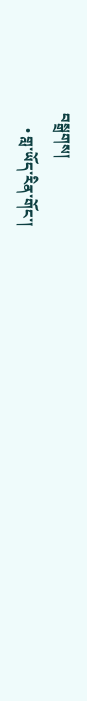བསྒྲགས།
    • གླ་ཡོད་རིན་གོང་།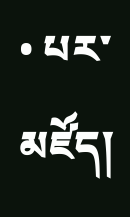• པར་མཛོད།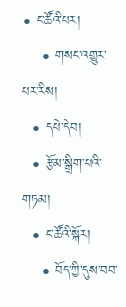• ང་ཚོའི་པར།
    • གསང་འགྱུར་པར་རིས།
  • དཔེ་དེབ།
  • རྩོམ་སྒྲིག་པའི་གཏམ།
  • ང་ཚོའི་སྐོར།
    • བོད་ཀྱི་དུས་བབ་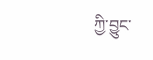ཀྱི་བྱུང་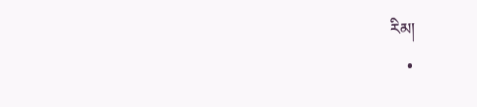རིམ།
    •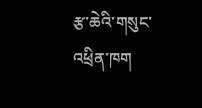རྩ་ཆེའི་གསུང་འཕྲིན་ཁག